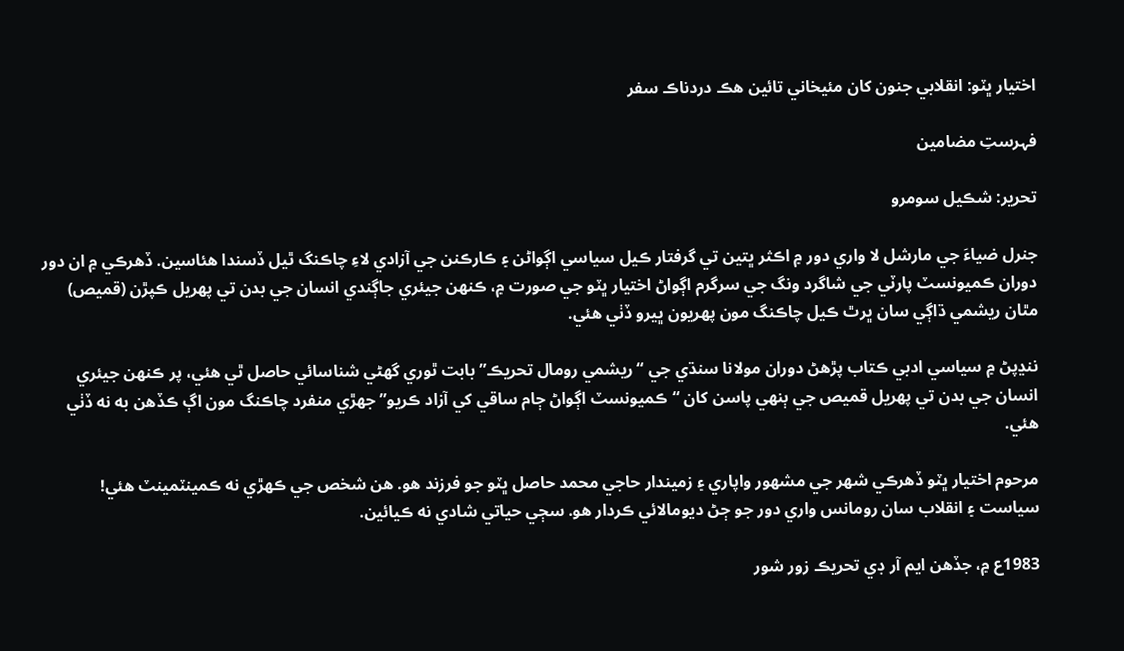اختيار ڀٽو: انقلابي جنون کان مئيخاني تائين هڪ دردناڪ سفر

فہرستِ مضامین

تحرير: شڪيل سومرو

جنرل ضياءَ جي مارشل لا واري دور ۾ اڪثر ڀتين تي گرفتار ڪيل سياسي اڳواڻن ۽ ڪارڪنن جي آزادي لاءِ چاڪنگ ٿيل ڏسندا هئاسين. ڏهرڪي ۾ ان دور دوران ڪميونسٽ پارٽي جي شاگرد ونگ جي سرگرم اڳواڻ اختيار ڀٽو جي صورت ۾، ڪنهن جيئري جاڳندي انسان جي بدن تي پهريل ڪپڙن (قميص) مٿان ريشمي ڌاڳي سان ڀرٿ ڪيل چاڪنگ مون پهريون ڀيرو ڏٺي هئي.

ننڍپڻ ۾ سياسي ادبي ڪتاب پڙهڻ دوران مولانا سنڌي جي “ريشمي رومال تحريڪ” بابت ٿوري گهڻي شناسائي حاصل ٿي هئي، پر ڪنهن جيئري انسان جي بدن تي پهريل قميص جي ٻنهي پاسن کان “ڪميونسٽ اڳواڻ ڄام ساقي کي آزاد ڪريو” جهڙي منفرد چاڪنگ مون اڳ ڪڏهن به نه ڏٺي هئي.

مرحوم اختيار ڀٽو ڏهرڪي شهر جي مشهور واپاري ۽ زميندار حاجي محمد حاصل ڀٽو جو فرزند هو. هن شخص جي ڪهڙي نه ڪمينٽمينٽ هئي! سياست ۽ انقلاب سان رومانس واري دور جو ڄڻ ديومالائي ڪردار هو. سڄي حياتي شادي نه ڪيائين.

1983ع ۾، جڏهن ايم آر ڊي تحريڪ زور شور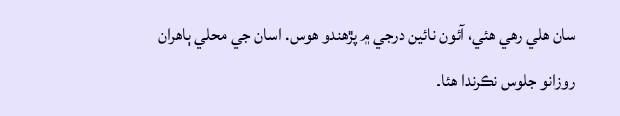سان هلي رهي هئي، آئون نائين درجي ۾ پڙهندو هوس. اسان جي محلي ٻاهران روزانو جلوس نڪرندا هئا۔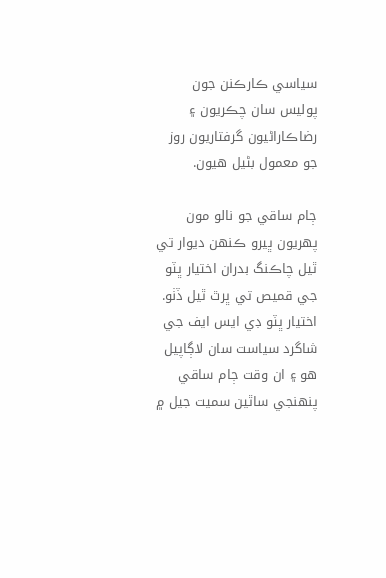سياسي ڪارڪنن جون پوليس سان چڪريون ۽ رضاڪاراڻيون گرفتاريون روز جو معمول بڻيل هيون.

ڄام ساقي جو نالو مون پهريون ڀيرو ڪنهن ديوار تي ٿيل چاڪنگ بدران اختيار ڀٽو جي قميص تي ڀرٿ ٿيل ڏٺو. اختيار ڀٽو ڊي ايس ايف جي شاگرد سياست سان لاڳاپيل هو ۽ ان وقت ڄام ساقي پنهنجي ساٿين سميت جيل ۾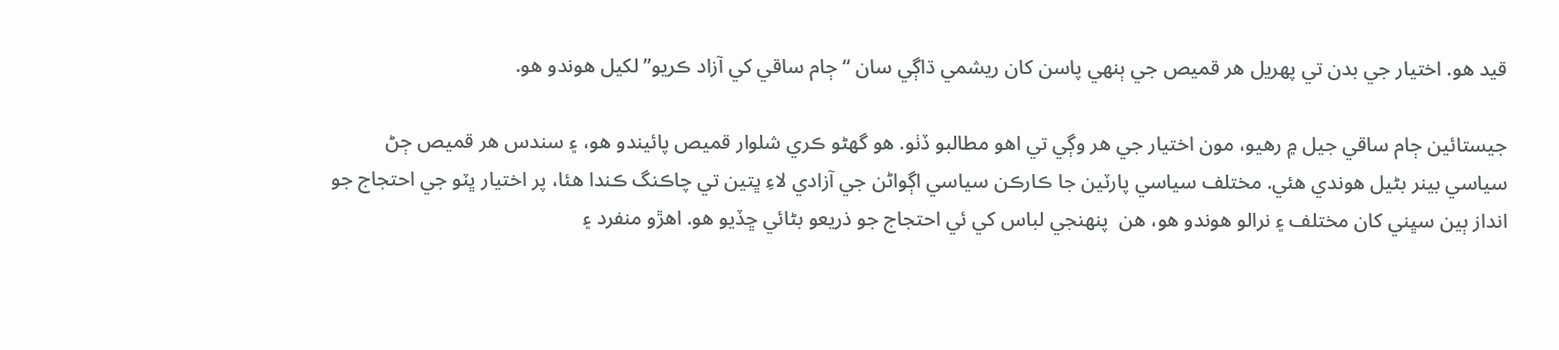قيد هو. اختيار جي بدن تي پهريل هر قميص جي ٻنهي پاسن کان ريشمي ڌاڳي سان “ڄام ساقي کي آزاد ڪريو” لکيل هوندو هو.

جيستائين ڄام ساقي جيل ۾ رهيو، مون اختيار جي هر وڳي تي اهو مطالبو ڏٺو. هو گهڻو ڪري شلوار قميص پائيندو هو، ۽ سندس هر قميص ڄڻ سياسي بينر بڻيل هوندي هئي. مختلف سياسي پارٽين جا ڪارڪن سياسي اڳواڻن جي آزادي لاءِ ڀتين تي چاڪنگ ڪندا هئا، پر اختيار ڀٽو جي احتجاج جو انداز ٻين سڀني کان مختلف ۽ نرالو هوندو هو، هن  پنهنجي لباس کي ئي احتجاج جو ذريعو بڻائي ڇڏيو هو. اهڙو منفرد ۽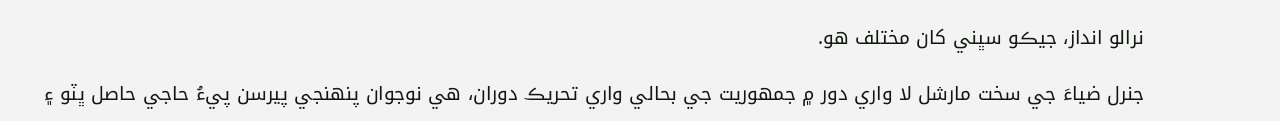نرالو انداز، جيڪو سڀني کان مختلف هو.

جنرل ضياءَ جي سخت مارشل لا واري دور ۾ جمهوريت جي بحالي واري تحريڪ دوران، هي نوجوان پنهنجي پيرسن پيءُ حاجي حاصل ڀٽو ۽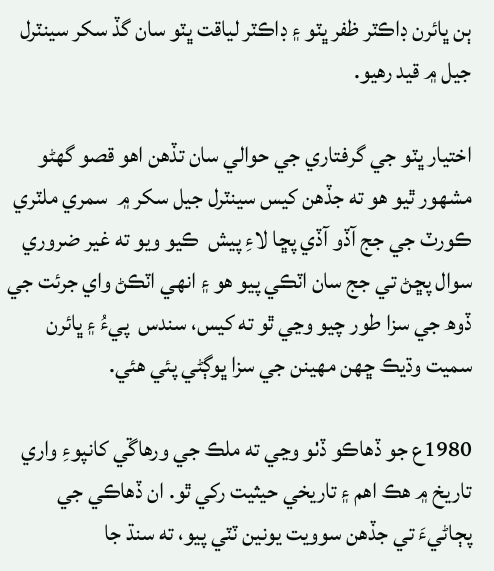ٻن ڀائرن ڊاڪٽر ظفر ڀٽو ۽ ڊاڪٽر لياقت ڀٽو سان گڏ سکر سينٽرل جيل ۾ قيد رهيو.

اختيار ڀٽو جي گرفتاري جي حوالي سان تڏھن اهو قصو گهڻو  مشهور ٿيو هو ته جڏھن کيس سينٽرل جيل سکر ۾  سمري ملٽري ڪورٽ جي جج آڏو آڏي پڇا لاءِ پيش  ڪيو ويو ته غير ضروري سوال پڇڻ تي جج سان اٽڪي پيو هو ۽ انهي اٽڪڻ واي جرئت جي ڏوھ جي سزا طور چيو وڃي ٿو ته کيس، سندس  پيءُ ۽ ڀائرن سميت وڌيڪ ڇهن مهينن جي سزا ڀوڳڻي پئي هئي.

1980ع جو ڏهاڪو ڏٺو وڃي ته ملڪ جي ورهاڱي کانپوءِ واري تاريخ ۾ هڪ اهم ۽ تاريخي حيثيت رکي ٿو. ان ڏهاڪي جي پڄاڻيءَ تي جڏهن سوويت يونين ٽٽي پيو، ته سنڌ جا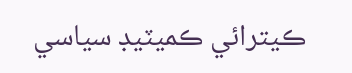ڪيترائي ڪميٽيڊ سياسي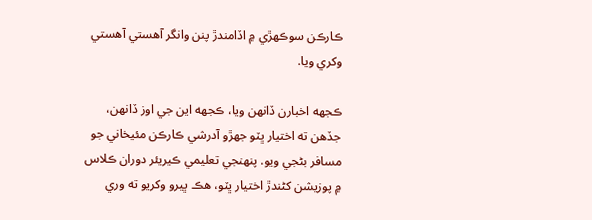ڪارڪن سوڪهڙي ۾ اڏامندڙ پنن وانگر آهستي آهستي وکري ويا.

ڪجهه اخبارن ڏانهن ويا، ڪجهه اين جي اوز ڏانهن، جڏهن ته اختيار ڀٽو جهڙو آدرشي ڪارڪن مئيخاني جو مسافر بڻجي ويو. پنهنجي تعليمي ڪيريئر دوران ڪلاس ۾ پوزيشن کڻندڙ اختيار ڀٽو، هڪ ڀيرو وکريو ته وري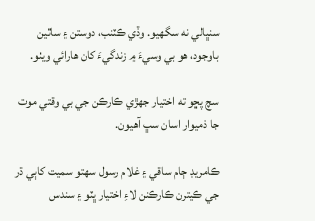سنڀالي نه سگهيو. وڏي ڪٽنب، دوستن ۽ ساٿين باوجود، هو بي وسيءَ ۾ زندگيءَ کان هارائي ويٺو.

سچ پڇو ته اختيار جهڙي ڪارڪن جي بي وقتي موت جا ذميوار اسان سڀ آهيون.

ڪامريڊ ڄام ساقي ۽ غلام رسول سهتو سميت کاٻي ڌر جي ڪيترن ڪارڪنن لاءِ اختيار ڀٽو ۽ سندس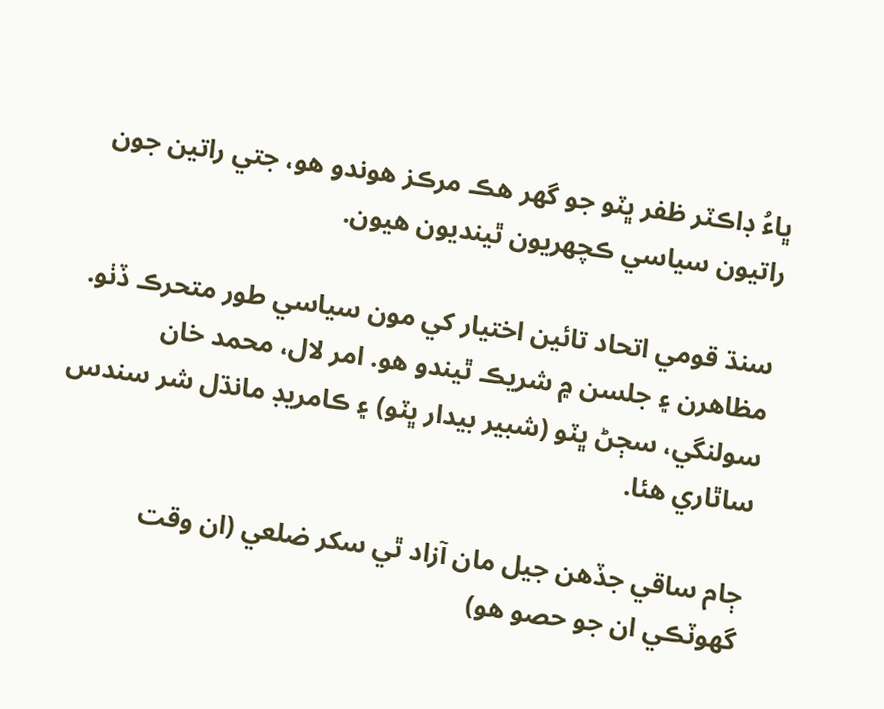ڀاءُ ڊاڪٽر ظفر ڀٽو جو گهر هڪ مرڪز هوندو هو، جتي راتين جون راتيون سياسي ڪچهريون ٿينديون هيون.

سنڌ قومي اتحاد تائين اختيار کي مون سياسي طور متحرڪ ڏٺو. مظاهرن ۽ جلسن ۾ شريڪ ٿيندو هو. امر لال، محمد خان سولنگي، سڄڻ ڀٽو (شبير بيدار ڀٽو) ۽ ڪامريڊ مانڌل شر سندس ساٿاري هئا.

ڄام ساقي جڏهن جيل مان آزاد ٿي سکر ضلعي (ان وقت گهوٽڪي ان جو حصو هو)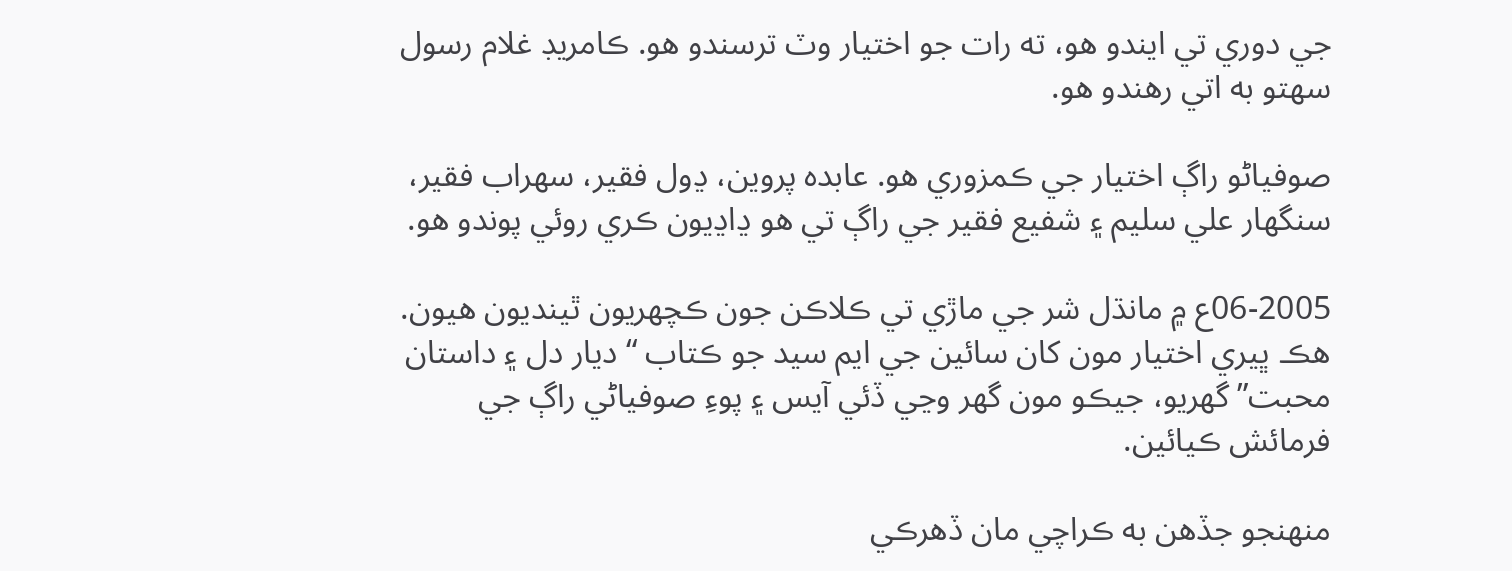جي دوري تي ايندو هو، ته رات جو اختيار وٽ ترسندو هو. ڪامريڊ غلام رسول سهتو به اتي رهندو هو.

صوفياڻو راڳ اختيار جي ڪمزوري هو. عابده پروين، ڍول فقير، سهراب فقير، سنگهار علي سليم ۽ شفيع فقير جي راڳ تي هو ڍاڍيون ڪري روئي پوندو هو.

06-2005ع ۾ مانڌل شر جي ماڙي تي ڪلاڪن جون ڪچهريون ٿينديون هيون. هڪ ڀيري اختيار مون کان سائين جي ايم سيد جو ڪتاب “ديار دل ۽ داستان محبت” گهريو، جيڪو مون گهر وڃي ڏئي آيس ۽ پوءِ صوفياڻي راڳ جي فرمائش ڪيائين.

منهنجو جڏهن به ڪراچي مان ڏهرڪي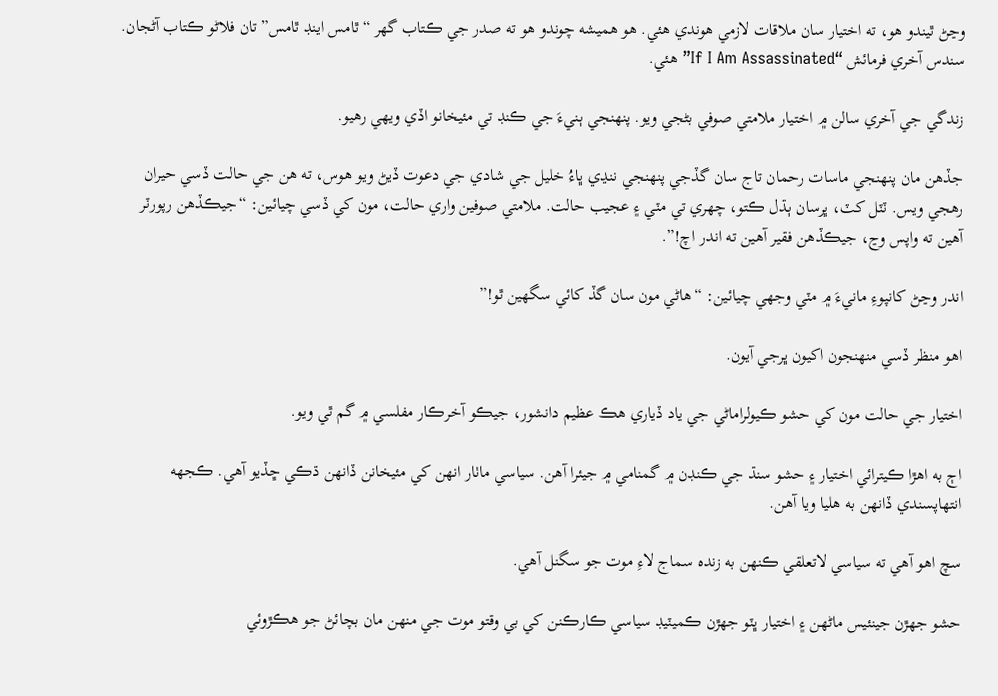وڃڻ ٿيندو هو، ته اختيار سان ملاقات لازمي هوندي هئي. هو هميشه چوندو هو ته صدر جي ڪتاب گهر “ٿامس اينڊ ٿامس” تان فلاڻو ڪتاب آڻجان. سندس آخري فرمائش “If I Am Assassinated” هئي.

زندگي جي آخري سالن ۾ اختيار ملامتي صوفي بڻجي ويو. پنهنجي ٻنيءَ جي ڪنڊ تي مئيخانو اڏي ويهي رهيو.

جڏهن مان پنهنجي ماسات رحمان تاج سان گڏجي پنهنجي ننڍي ڀاءُ خليل جي شادي جي دعوت ڏيڻ ويو هوس، ته هن جي حالت ڏسي حيران رهجي ويس. ٽٽل کٽ، ڀرسان ٻڌل ڪتو، چهري تي مٽي ۽ عجيب حالت. ملامتي صوفين واري حالت، مون کي ڏسي چيائين: “جيڪڏهن رپورٽر آهين ته واپس وڃ، جيڪڏهن فقير آهين ته اندر اچ!”.

اندر وڃڻ کانپوءِ مانيءَ ۾ مٽي وجهي چيائين: “هاڻي مون سان گڏ کائي سگهين ٿو!”

اهو منظر ڏسي منهنجون اکيون ڀرجي آيون.

اختيار جي حالت مون کي حشو ڪيولراماڻي جي ياد ڏياري هڪ عظيم دانشور، جيڪو آخرڪار مفلسي ۾ گم ٿي ويو.

اڄ به اهڙا ڪيترائي اختيار ۽ حشو سنڌ جي ڪنڊن ۾ گمنامي ۾ جيئرا آهن. سياسي ماٺار انهن کي مئيخانن ڏانهن ڌڪي ڇڏيو آهي. ڪجهه انتهاپسندي ڏانهن به هليا ويا آهن.

سچ اهو آهي ته سياسي لاتعلقي ڪنهن به زنده سماج لاءِ موت جو سگنل آهي.

حشو جهڙن جينئيس ماڻھن ۽ اختيار ڀٽو جهڙن ڪميٽيڊ سياسي ڪارڪنن کي بي وقتو موت جي منهن مان بچائڻ جو هڪڙوئي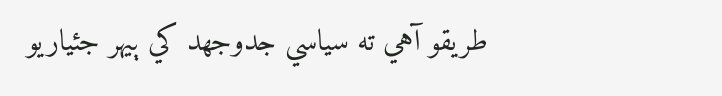طريقو آهي ته سياسي جدوجهد کي ٻيهر جئياريو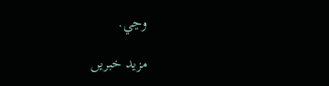وڃي.

مزید خبریں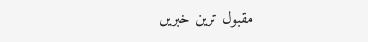مقبول ترین خبریں